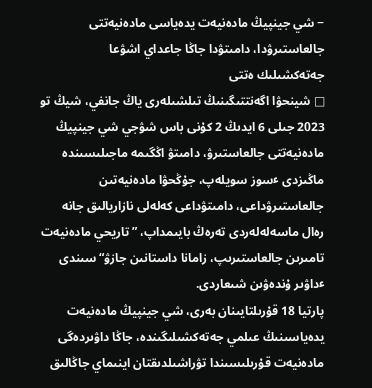− شي جينپيڭ مادەنيەت يدەياسى مادەنيەتتى جالعاستىرۋدا، دامىتۋدا جاڭا جاعداي اشۋعا جەتەكشىلىك ەتتى
□ شينحۋا اگەنتتىگىنىڭ تىلشىلەرى ياڭ جانفي، شيڭ تو
2023 جىلى 6 ايدىڭ 2 كۇنى باس شۋجي شي جينپيڭ مادەنيەتتى جالعاستىرۋ، دامىتۋ اڭگىمە ماجىلىسىندە ماڭىزدى ٴسوز سويلەپ، جۇڭحۋا مادەنيەتىن جالعاستىرۋداعى، دامىتۋداعى كەلەلى نازاريالىق جانە رەال ماسەلەلەردى تەرەڭ بايىمداپ، ”تاريحي مادەنيەت تامىرىن جالعاستىرىپ، زامانا داستانىن جازۋ“ سىندى ٴداۋىر ۇندەۋىن شىعاردى.
پارتيا 18 قۇرىلتايىنان بەرى، شي جينپيڭ مادەنيەت يدەياسىنىڭ عىلمي جەتەكشىلىگىندە، جاڭا داۋىردەگى مادەنيەت قۇرىلىسىندا تۋراشىلدىقتان اينىماي جاڭالىق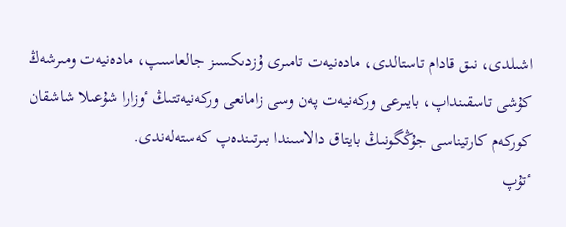اشىلدى، نىق قادام تاستالدى، مادەنيەت تامىرى ۇزدىكسىز جالعاسىپ، مادەنيەت ومىرشەڭ كۇشى تاسقىنداپ، بايىرعى وركەنيەت پەن وسى زامانعى وركەنيەتتىڭ ٴوزارا شۇعىلا شاشقان كوركەم كارتيناسى جۇڭگونىڭ بايتاق دالاسىندا بىرتىندەپ كەستەلەندى.
ٴتۇپ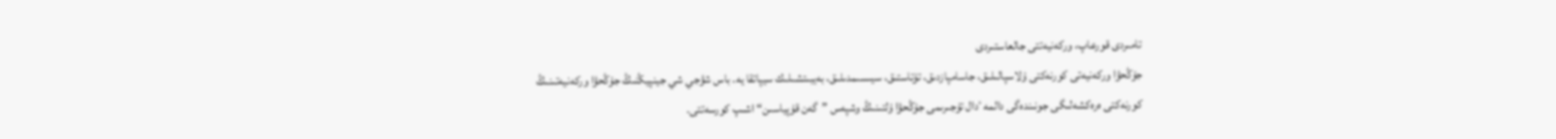تامىردى قورعاپ، وركەنيەتتى جالعاستىردى
جۇڭحۋا وركەنيەتى كورنەكتى ۇلاسپالىلىق، جاسامپازدىق، تۇتاستىق، سيىسىمدىلىق، بەيبىتشىلىك سيپاتقا يە. باس شۋجي شي جينپيڭنىڭ جۇڭحۋا وركەنيەتىنىڭ كورنەكتى ەرەكشەلىگى جونىندەگى دالمە ٴدال تۇجىرىمى جۇڭحۋا ۇلتىنىڭ وشپەس ”گەن قۇپياسىن“ اشىپ كورسەتتى.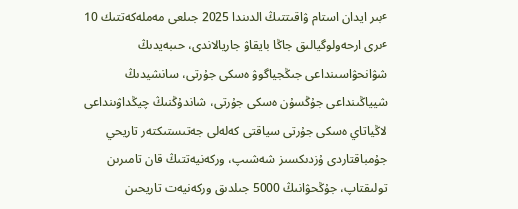ٴبىر ايدان استام ۋاقىتتىڭ الدىندا 2025 جىلعى مەملەكەتتىك 10 ٴىرى ارحەولوگيالىق جاڭا بايقاۋ جاريالاندى، حىبەيدىڭ شۋانحۋاسىنداعى جىڭجياگوۋ ەسكى جۇرتى، سانشيدىڭ شيياڭىنداعى جۇڭسۇن ەسكى جۇرتى، شاندۇڭنىڭ چيڭداۋىنداعى لاڭياتاي ەسكى جۇرتى سياقتى كەلەلى جەتىستىكتەر تاريحي جۇمباقتاردى ۇزدىكسىز شەشىپ، وركەنيەتتىڭ قان تامىرىن تولىقتاپ، جۇڭحۋانىڭ 5000 جىلدىق وركەنيەت تاريحىن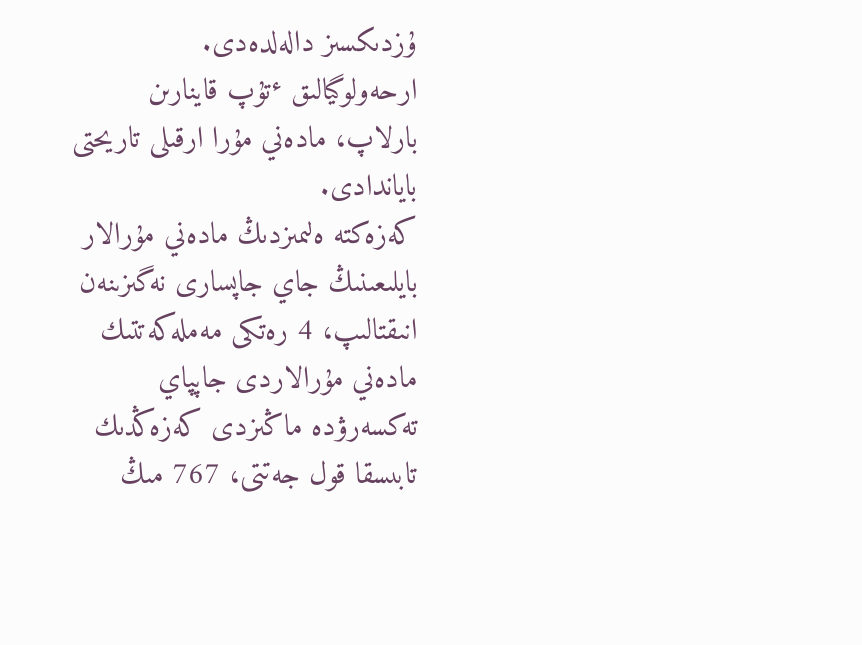ۇزدىكسىز دالەلدەدى.
ارحەولوگيالىق ٴتۇپ قاينارىن بارلاپ، مادەني مۇرا ارقىلى تاريحتى باياندادى.
كەزەكتە ەلىمىزدىڭ مادەني مۇرالار بايلىعىنىڭ جاي جاپسارى نەگىزىنەن انىقتالىپ، 4 رەتكى مەملەكەتتىك مادەني مۇرالاردى جاپپاي تەكسەرۋدە ماڭىزدى كەزەڭدىك تابىسقا قول جەتتى، 767 مىڭ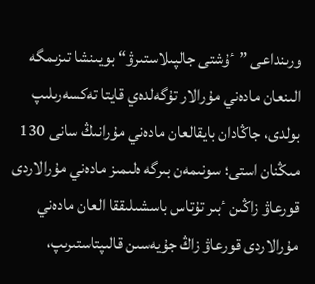ورىنداعى ”ٴۇشتى جالپىلاستىرۋ“ بويىنشا تىزىمگە الىنعان مادەني مۇرالار تۇگەلدەي قايتا تەكسەرىلىپ بولدى، جاڭادان بايقالعان مادەني مۇرانىڭ سانى 130 مىڭنان استى؛ سونىمەن بىرگە ەلىمىز مادەني مۇرالاردى قورعاۋ زاڭىن ٴبىر تۇتاس باسشىلىققا العان مادەني مۇرالاردى قورعاۋ زاڭ جۇيەسىن قالىپتاستىرىپ،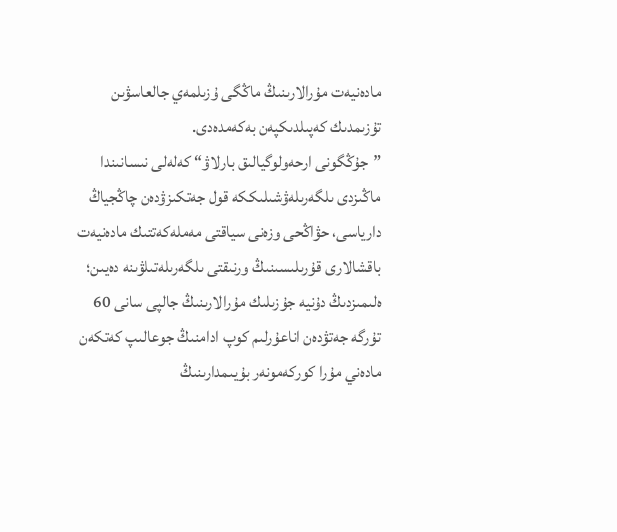مادەنيەت مۇرالارىنىڭ ماڭگى ۇزىلمەي جالعاسۋىن تۇزىمدىك كەپىلدىكپەن بەكەمدەدى.
”جۇڭگونى ارحەولوگيالىق بارلاۋ“ كەلەلى نىسانىندا ماڭىزدى ىلگەرىلەۋشىلىككە قول جەتكىزۋدەن چاڭجياڭ دارياسى، حۋاڭحى وزەنى سياقتى مەملەكەتتىك مادەنيەت باقشالارى قۇرىلىسىنىڭ ورنىقتى ىلگەرىلەتىلۋىنە دەيىن؛ ەلىمىزدىڭ دۇنيە جۇزىلىك مۇرالارىنىڭ جالپى سانى 60 تۇرگە جەتۋدەن اناعۇرلىم كوپ ادامنىڭ جوعالىپ كەتكەن مادەني مۇرا كوركەمونەر بۇيىمدارىنىڭ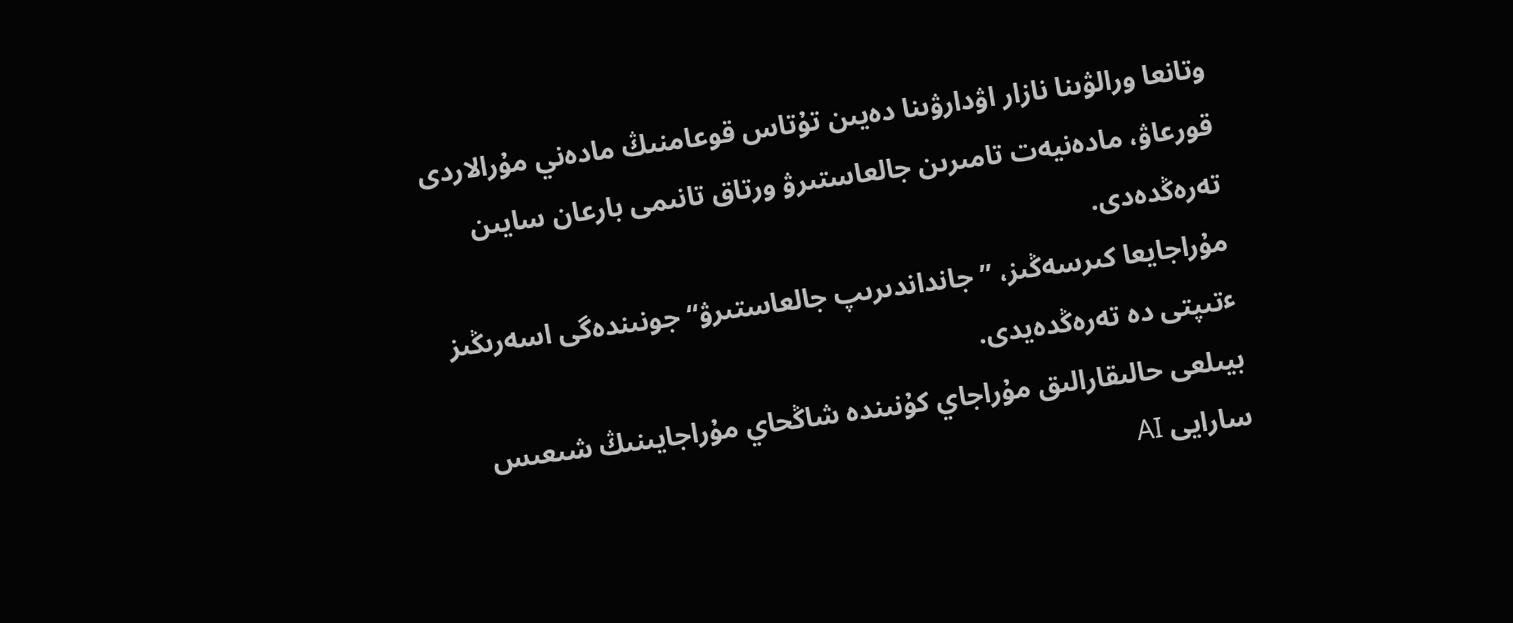وتانعا ورالۋىنا نازار اۋدارۋىنا دەيىن تۇتاس قوعامنىڭ مادەني مۇرالاردى قورعاۋ، مادەنيەت تامىرىن جالعاستىرۋ ورتاق تانىمى بارعان سايىن تەرەڭدەدى.
مۇراجايعا كىرسەڭىز، ”جانداندىرىپ جالعاستىرۋ“ جونىندەگى اسەرىڭىز ٴتىپتى دە تەرەڭدەيدى.
بيىلعى حالىقارالىق مۇراجاي كۇنىندە شاڭحاي مۇراجايىنىڭ شىعىس سارايى AI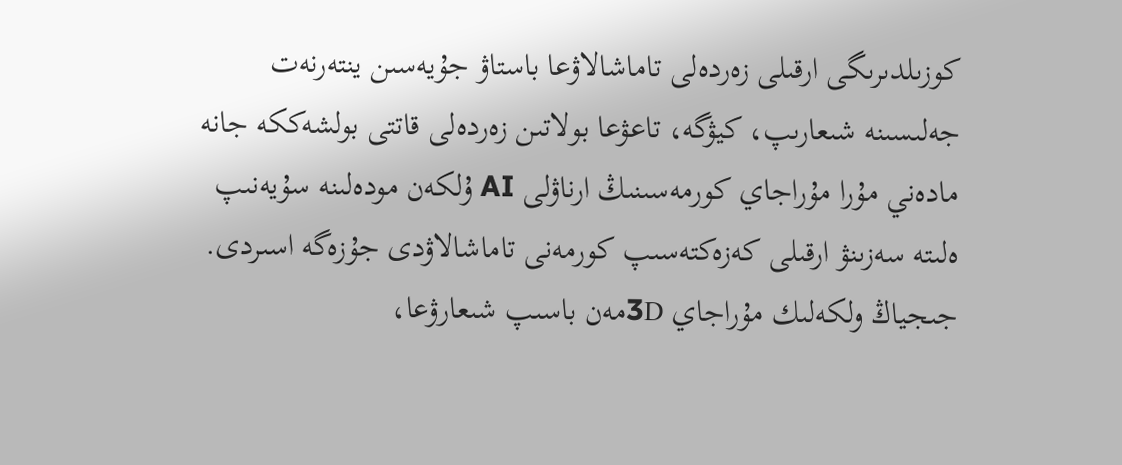كوزىلدىرىگى ارقىلى زەردەلى تاماشالاۋعا باستاۋ جۇيەسىن ينتەرنەت جەلىسىنە شىعارىپ، كيۋگە، تاعۋعا بولاتىن زەردەلى قاتتى بولشەككە جانە مادەني مۇرا مۇراجاي كورمەسىنىڭ ارناۋلى AI ۇلكەن مودەلىنە سۇيەنىپ ەلىتە سەزىنۋ ارقىلى كەزەكتەسىپ كورمەنى تاماشالاۋدى جۇزەگە اسىردى. جىجياڭ ولكەلىك مۇراجاي 3Dمەن باسىپ شىعارۋعا،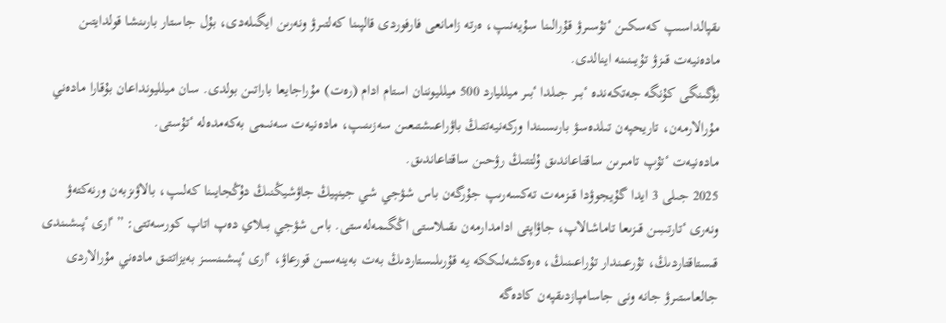ىقپالداسىپ كەسكىن ٴتۇسىرۋ قۇرالىنا سۇيەنىپ، ەرتە زامانعى فارفوردى قالپىنا كەلتىرۋ ونەرىن ايگىلەدى، بۇل جاستار بارىنشا قولدايتىن مادەنيەت قىزۋ تۇيىنىنە اينالدى.
بۇگىنگى كۇنگە جەتكەندە ٴبىر جىلدا ٴبىر ميلليارد 500 ميلليوننان استام ادام (رەت) مۇراجايعا باراتىن بولدى. سان ميلليونداعان بۇقارا مادەني مۇرالارمەن، تاريحپەن تىلدەسۋ بارىسىندا وركەنيەتتىڭ باۋراعىشتىعىن سەزىنىپ، مادەنيەت سەنىمى بەكەمدەلە ٴتۇستى.
مادەنيەت ٴتۇپ تامىرىن ساقتاعاندىق ۇلتتىڭ رۋحىن ساقتاعاندىق.
2025 جىلى 3 ايدا گۇيجوۋدا قىزمەت تەكسەرىپ جۇرگەن باس شۋجي شي جينپيڭ جاۋشيڭنىڭ دۇڭجايىنا كەلىپ، بالاۋىزبەن ورنەكتەۋ ونەرى ٴتارتىبىن قىزىعا تاماشالاپ، جاۋاپتى ادامدارمەن ىقىلاستى اڭگىمەلەستى. باس شۋجي بىلاي دەپ اتاپ كورسەتتى: ”ٴارى ٴپىشىندى قىستاقتاردىڭ، تۇرعىندار تۇراعىنىڭ، ەرەكشەلىككە يە قۇرىلىستاردىڭ بەت بەينەسىن قورعاۋ، ٴارى ٴپىشىنسىز بەيزاتتىق مادەني مۇرالاردى جالعاستىرۋ جانە ونى جاسامپازدىقپەن كادەگە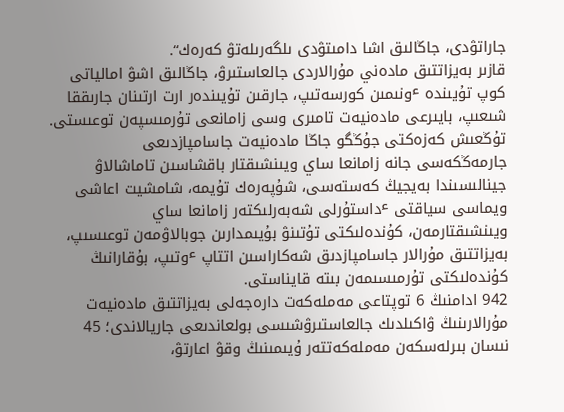جاراتۋدى، جاڭالىق اشا دامىتۋدى ىلگەرىلەتۋ كەرەك“.
قازىر بەيزاتتىق مادەني مۇرالاردى جالعاستىرۋ، جاڭالىق اشۋ امالياتى كوپ تۇيىندە ٴونىمىن كورسەتىپ، جارقىن تۇيىندەر ارت ارتىنان جارىققا شىعىپ، بايىرعى مادەنيەت تامىرى وسى زامانعى تۇرمىسپەن توعىستى. تۇڭعىش كەزەكتى جۇڭگو جاڭا مادەنيەت جاسامپازدىعى جارمەڭكەسى جانە زامانعا ساي ويىنشىقتار باقشاسىن تاماشالاۋ جينالىسىندا بەيجيڭ كەستەسى، شۇپەرەك تۇيمە، شامشيت اعاشى ويماسى سياقتى ٴداستۇرلى شەبەرلىكتەر زامانعا ساي ويىنشىقتارمەن، كۇندەلىكتى تۇتىنۋ بۇيىمدارىن جوبالاۋمەن توعىسىپ، بەيزاتتىق مۇرالار جاسامپازدىق شەكاراسىن اتتاپ ٴوتىپ، بۇقارانىڭ كۇندەلىكتى تۇرمىسىمەن بىتە قايناستى.
942 ادامنىڭ 6 توپتاعى مەملەكەت دارەجەلى بەيزاتتىق مادەنيەت مۇرالارىنىڭ ۋاكىلدىك جالعاستىرۋشىسى بولعاندىعى جاريالاندى؛ 45 نىسان بىرلەسكەن مەملەكەتتەر ۇيىمىنىڭ وقۋ اعارتۋ،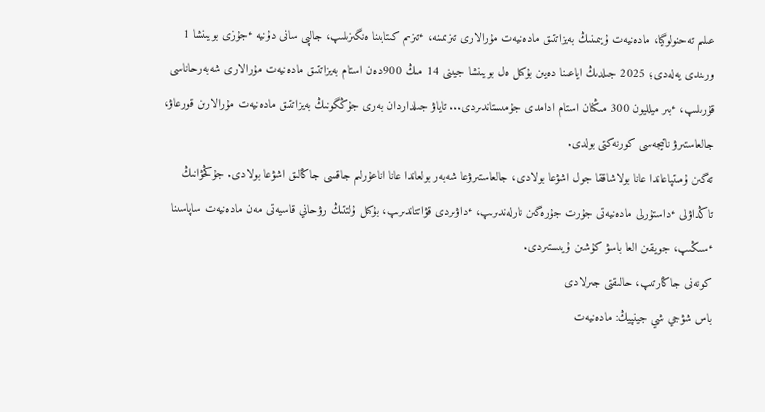عىلىم تەحنولوگيا، مادەنيەت ۇيىمىنىڭ بەيزاتتىق مادەنيەت مۇرالارى تىزىمىنە، ٴتىزىم كىتابىنا ەنگىزىلىپ، جالپى سانى دۇنيە ٴجۇزى بويىنشا 1 ورىندى يەلەدى؛ 2025 جىلدىڭ اياعىنا دەيىن بۇكىل ەل بويىنشا جيىنى 14 مىڭ 900دەن استام بەيزاتتىق مادەنيەت مۇرالارى شەبەرحاناسى قۇرىلىپ، ٴبىر ميلليون 300 مىڭنان استام ادامدى جۇمىستاندىردى... تاياۋ جىلداردان بەرى جۇڭگونىڭ بەيزاتتىق مادەنيەت مۇرالارىن قورعاۋ، جالعاستىرۋ ناتيجەسى كورنەكتى بولدى.
تەگىن ۇمىتپاعاندا عانا بولاشاققا جول اشۋعا بولادى، جالعاستىرۋعا شەبەر بولعاندا عانا اناعۇرلىم جاقسى جاڭالىق اشۋعا بولادى. جۇڭحۋانىڭ تاڭداۋلى ٴداستۇرلى مادەنيەتى جۇرت جۇرەگىن نارلەندىرىپ، ٴداۋىردى قۋاتتاندىرىپ، بۇكىل ۇلتتىڭ رۋحاني قاسيەتى مەن مادەنيەت ساپاسىنا ٴسىڭىپ، جويقىن العا باسۋ كۇشىن ۇيىستىردى.
كونەنى جاڭارتىپ، حالىقتى جىرلادى
باس شۋجي شي جينپيڭ: مادەنيەت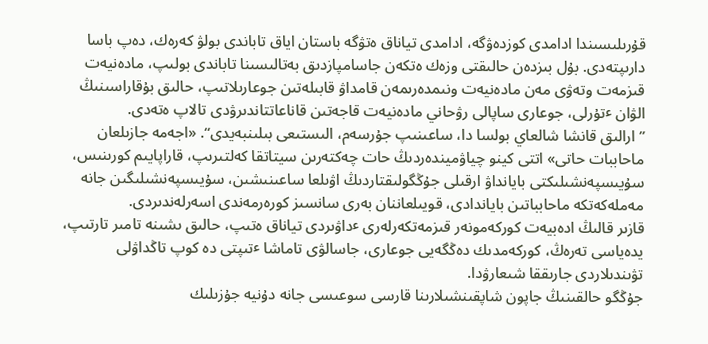قۇرىلىسىندا ادامدى كوزدەۋگە، ادامدى تياناق ەتۋگە باستان اياق تاباندى بولۋ كەرەك، دەپ باسا دارىپتەدى. بۇل بىزدەن حالىقتى وزەك ەتكەن جاسامپازدىق بەتالىسىنا تاباندى بولىپ، مادەنيەت قىزمەت وتەۋى مەن مادەنيەت ونىمدەرىمەن قامداۋ قابىلەتىن جوعارىلاتىپ، حالىق بۇقاراسىنىڭ الۋان ٴتۇرلى، جوعارى ساپالى رۋحاني مادەنيەت قاجەتىن قاناعاتتاندىرۋدى تالاپ ەتەدى.
”ارالىق قانشا شالعاي بولسا دا، ساعىنىپ جۇرسەم، الىستىعى بىلىنبەيدى“. «اجەمە جازىلعان ماحاببات حاتى» اتتى كينو چياۋميندەردىڭ حات چەكتەرىن سيتاتقا كەلتىرىپ، قاراپايىم كورىنىس، سۇيىسپەنشىلىكتى بايانداۋ ارقىلى جۇڭگولىقتاردىڭ اۋىلعا ساعىنىشىن، سۇيىسپەنشىلىگىن جانە مەملەكەتكە ماحابباتىن باياندادى، قويىلعاننان بەرى سانسىز كورەرمەندى اسەرلەندىردى.
قازىر قالىڭ ادەبيەت كوركەمونەر قىزمەتكەرلەرى ٴداۋىردى تياناق ەتىپ، حالىق ىشىنە تامىر تارتىپ، يدەياسى تەرەڭ، كوركەمدىك دەڭگەيى جوعارى، جاسالۋى تاماشا ٴتىپتى دە كوپ تاڭداۋلى تۋىندىلاردى جارىققا شىعارۋدا.
جۇڭگو حالقىنىڭ جاپون شاپقىنشىلارىنا قارسى سوعىسى جانە دۇنيە جۇزىلىك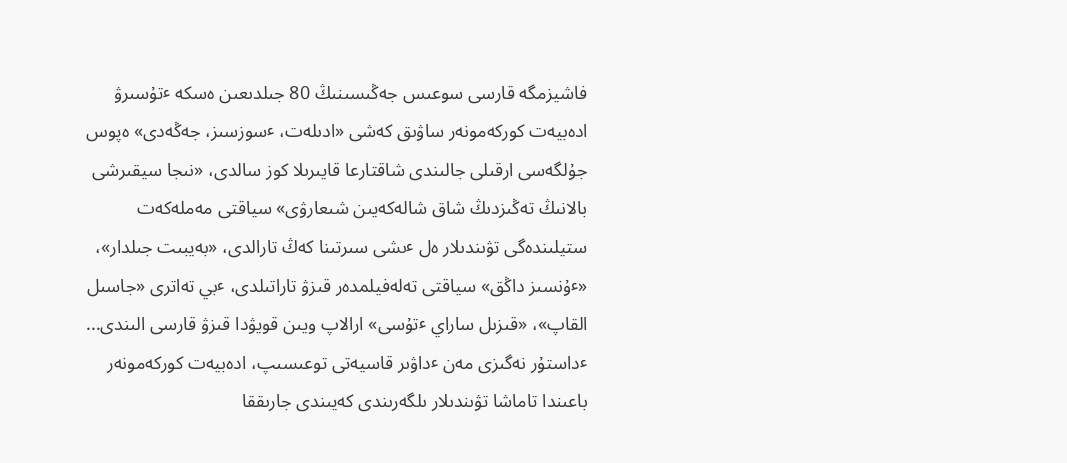فاشيزمگە قارسى سوعىس جەڭىسىنىڭ 80 جىلدىعىن ەسكە ٴتۇسىرۋ ادەبيەت كوركەمونەر ساۋىق كەشى «ادىلەت، ٴسوزسىز، جەڭەدى» ەپوس جۇلگەسى ارقىلى جالىندى شاقتارعا قايىرىلا كوز سالدى، «نىجا سيقىرشى بالانىڭ تەڭىزدىڭ شاق شالەكەيىن شىعارۋى» سياقتى مەملەكەت ستيلىندەگى تۋىندىلار ەل ٴىشى سىرتىنا كەڭ تارالدى، «بەيبىت جىلدار»، «ٴۇنسىز داڭق» سياقتى تەلەفيلمدەر قىزۋ تاراتىلدى، ٴبي تەاترى «جاسىل القاپ»، «قىزىل ساراي ٴتۇسى» ارالاپ ويىن قويۋدا قىزۋ قارسى الىندى... ٴداستۇر نەگىزى مەن ٴداۋىر قاسيەتى توعىسىپ، ادەبيەت كوركەمونەر باعىندا تاماشا تۋىندىلار ىلگەرىندى كەيىندى جارىققا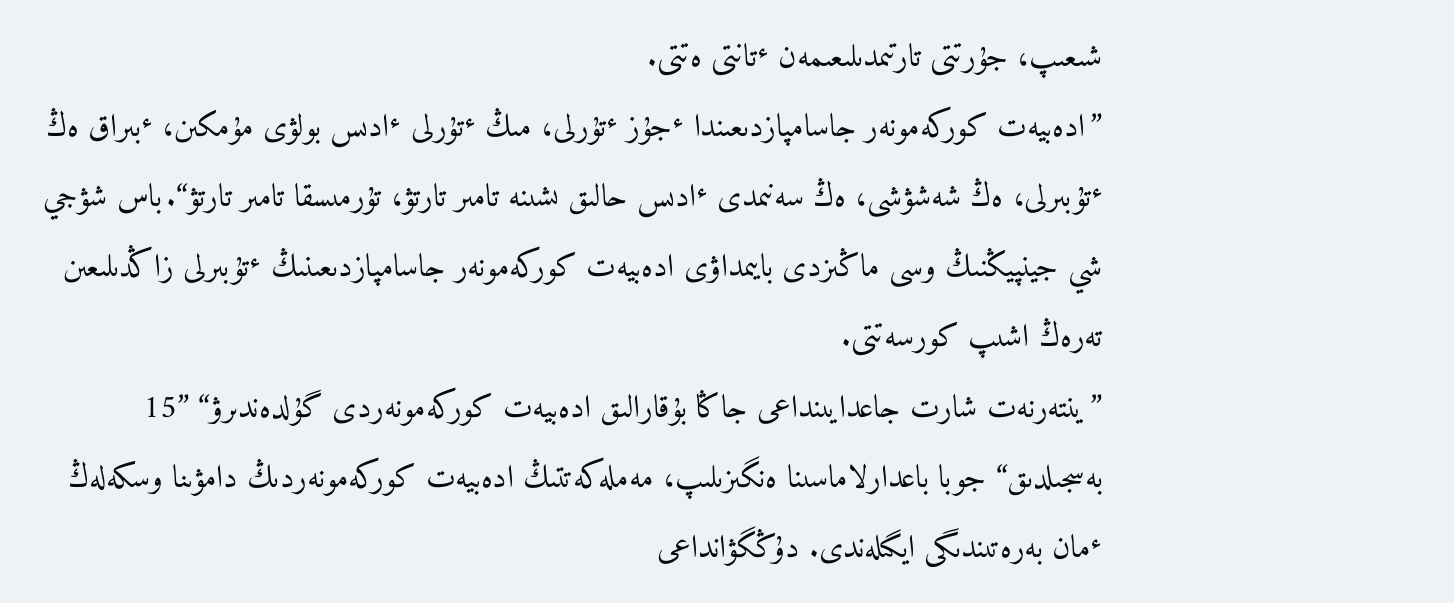شىعىپ، جۇرتتى تارتىمدىلىعىمەن ٴتانتى ەتتى.
”ادەبيەت كوركەمونەر جاسامپازدىعىندا ٴجۇز ٴتۇرلى، مىڭ ٴتۇرلى ٴادىس بولۋى مۇمكىن، ٴبىراق ەڭ ٴتۇبىرلى، ەڭ شەشۋشى، ەڭ سەنىمدى ٴادىس حالىق ىشىنە تامىر تارتۋ، تۇرمىسقا تامىر تارتۋ“. باس شۋجي شي جينپيڭنىڭ وسى ماڭىزدى بايىمداۋى ادەبيەت كوركەمونەر جاسامپازدىعىنىڭ ٴتۇبىرلى زاڭدىلىعىن تەرەڭ اشىپ كورسەتتى.
”ينتەرنەت شارت جاعدايىنداعى جاڭا بۇقارالىق ادەبيەت كوركەمونەردى گۇلدەندىرۋ“ ”15 بەسجىلدىق“ جوبا باعدارلاماسىنا ەنگىزىلىپ، مەملەكەتتىڭ ادەبيەت كوركەمونەردىڭ دامۋىنا وسكەلەڭ ٴمان بەرەتىندىگى ايگىلەندى. دۇڭگۋانداعى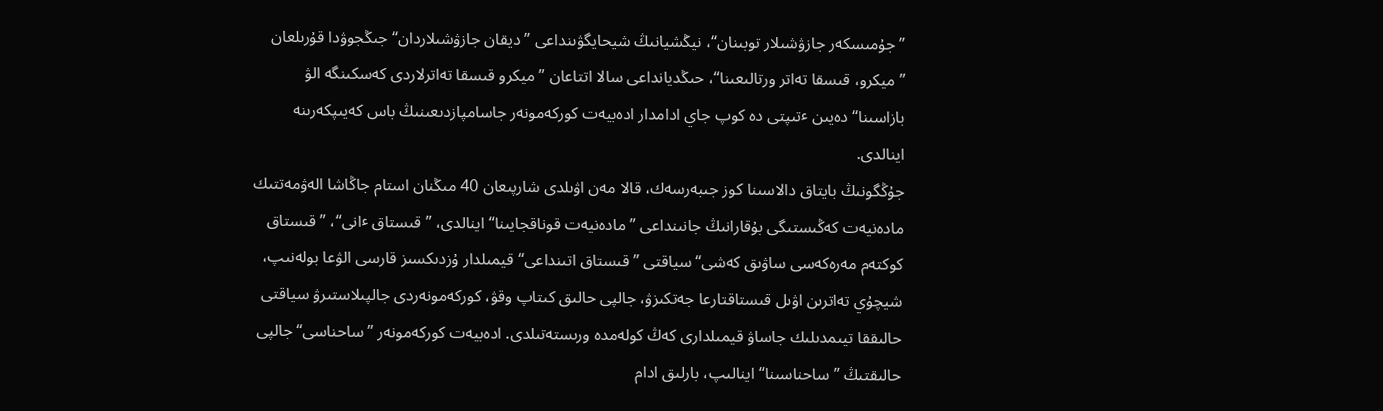”جۇمىسكەر جازۋشىلار توبىنان“، نيڭشيانىڭ شيحايگۋىنداعى ”ديقان جازۋشىلاردان“ جىڭجوۋدا قۇرىلعان ”ميكرو، قىسقا تەاتر ورتالىعىنا“، حىڭديانداعى سالا اتتاعان ”ميكرو قىسقا تەاترلاردى كەسكىنگە الۋ بازاسىنا“ دەيىن ٴتىپتى دە كوپ جاي ادامدار ادەبيەت كوركەمونەر جاسامپازدىعىنىڭ باس كەيىپكەرىنە اينالدى.
جۇڭگونىڭ بايتاق دالاسىنا كوز جىبەرسەك، قالا مەن اۋىلدى شارپىعان 40 مىڭنان استام جاڭاشا الەۋمەتتىك مادەنيەت كەڭىستىگى بۇقارانىڭ جانىنداعى ”مادەنيەت قوناقجايىنا“ اينالدى، ”قىستاق ٴانى“، ”قىستاق كوكتەم مەرەكەسى ساۋىق كەشى“ سياقتى ”قىستاق اتىنداعى“ قيمىلدار ۇزدىكسىز قارسى الۋعا بولەنىپ، شيچۇي تەاترىن اۋىل قىستاقتارعا جەتكىزۋ، جالپى حالىق كىتاپ وقۋ، كوركەمونەردى جالپىلاستىرۋ سياقتى حالىققا تيىمدىلىك جاساۋ قيمىلدارى كەڭ كولەمدە ورىستەتىلدى. ادەبيەت كوركەمونەر ”ساحناسى“ جالپى حالىقتىڭ ”ساحناسىنا“ اينالىپ، بارلىق ادام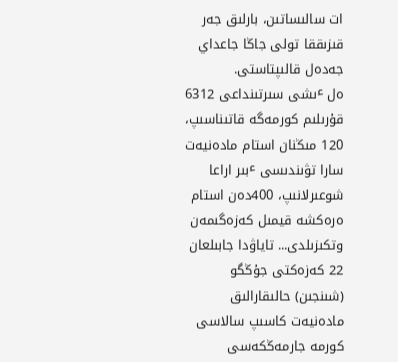ات سالىساتىن، بارلىق جەر قىزىققا تولى جاڭا جاعداي جەدەل قالىپتاستى.
ەل ٴىشى سىرتىنداعى 6312 قۇرىلىم كورمەگە قاتىناسىپ، 120 مىڭنان استام مادەنيەت سارا تۋىندىسى ٴبىر اراعا شوعىرلانىپ، 400دەن استام ەرەكشە قيمىل كەزەگىمەن وتكىزىلدى... تاياۋدا جابىلعان 22 كەزەكتى جۇڭگو (شىنجىن) حالىقارالىق مادەنيەت كاسىپ سالاسى كورمە جارمەڭكەسى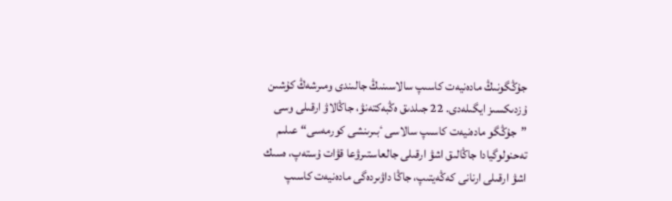جۇڭگونىڭ مادەنيەت كاسىپ سالاسىنىڭ جالىندى ومىرشەڭ كۇشىن ۇزدىكسىز ايگىلەدى. 22 جىلدىق ەڭبەكتەنۋ، جاڭالاۋ ارقىلى وسى ”جۇڭگو مادەنيەت كاسىپ سالاسى ٴبىرىنشى كورمەسى“ عىلىم تەحنولوگيادا جاڭالىق اشۋ ارقىلى جالعاستىرۋعا قۋات ۇستەپ، ەسىك اشۋ ارقىلى ارنانى كەڭەيتىپ، جاڭا داۋىردەگى مادەنيەت كاسىپ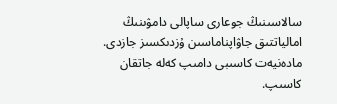سالاسىنىڭ جوعارى ساپالى دامۋىنىڭ امالياتتىق جاۋاپناماسىن ۇزدىكسىز جازدى.
مادەنيەت كاسىبى دامىپ كەلە جاتقان كاسىپ.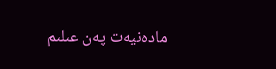مادەنيەت پەن عىلىم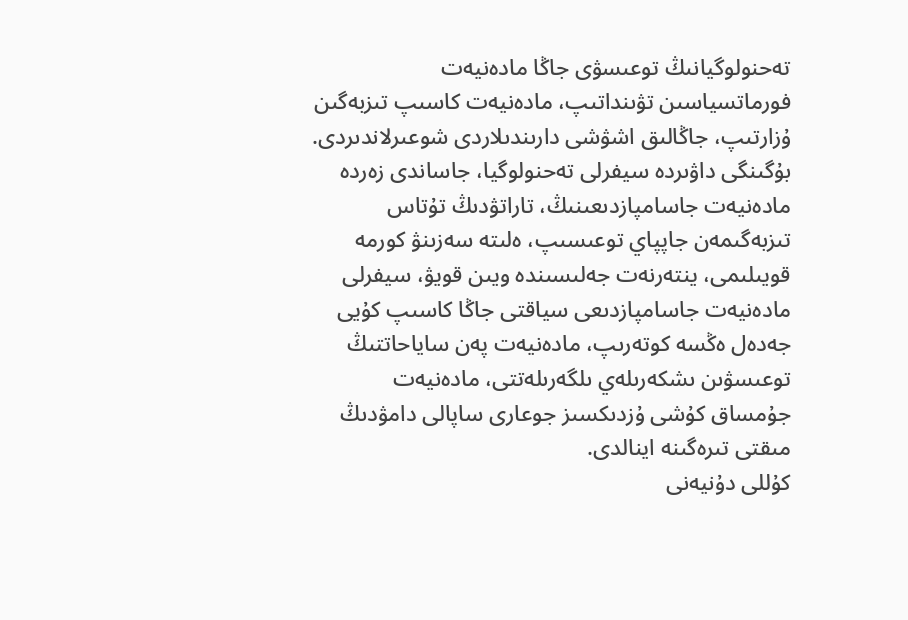تەحنولوگيانىڭ توعىسۋى جاڭا مادەنيەت فورماتسياسىن تۋىنداتىپ، مادەنيەت كاسىپ تىزبەگىن ۇزارتىپ، جاڭالىق اشۋشى دارىندىلاردى شوعىرلاندىردى.
بۇگىنگى داۋىردە سيفرلى تەحنولوگيا، جاساندى زەردە مادەنيەت جاسامپازدىعىنىڭ، تاراتۋدىڭ تۇتاس تىزبەگىمەن جاپپاي توعىسىپ، ەلىتە سەزىنۋ كورمە قويىلىمى، ينتەرنەت جەلىسىندە ويىن قويۋ، سيفرلى مادەنيەت جاسامپازدىعى سياقتى جاڭا كاسىپ كۇيى جەدەل ەڭسە كوتەرىپ، مادەنيەت پەن ساياحاتتىڭ توعىسۋىن ىشكەرىلەي ىلگەرىلەتتى، مادەنيەت جۇمساق كۇشى ۇزدىكسىز جوعارى ساپالى دامۋدىڭ مىقتى تىرەگىنە اينالدى.
كۇللى دۇنيەنى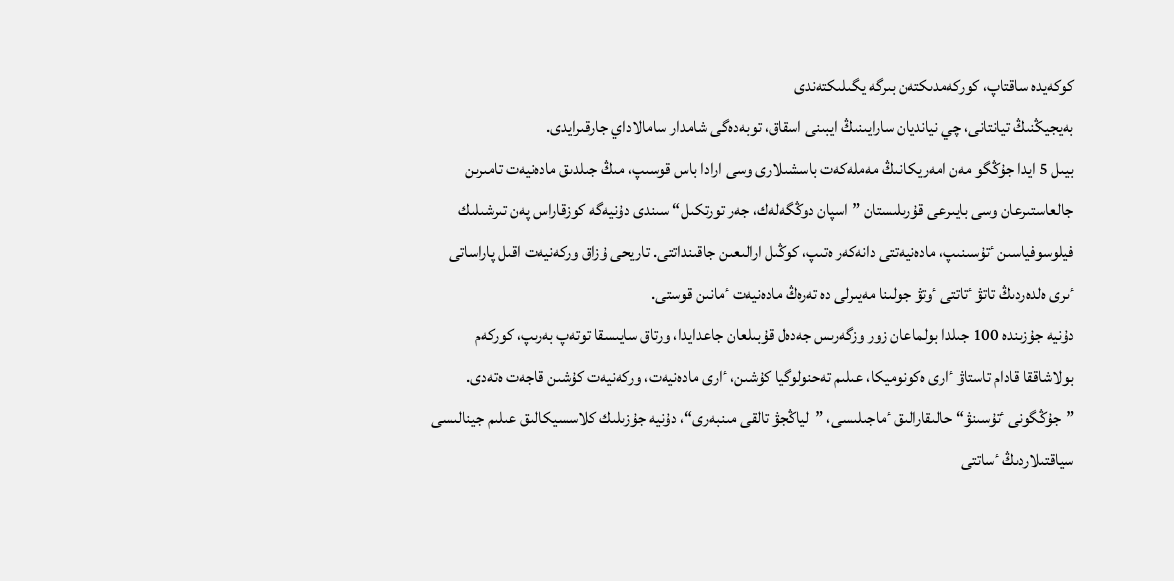كوكەيدە ساقتاپ، كوركەمدىكتەن بىرگە يگىلىكتەندى
بەيجيڭنىڭ تيانتانى، چي نيانديان سارايىنىڭ ايبىنى اسقاق، توبەدەگى شامدار سامالاداي جارقىرايدى.
بيىل 5 ايدا جۇڭگو مەن امەريكانىڭ مەملەكەت باسشىلارى وسى ارادا باس قوسىپ، مىڭ جىلدىق مادەنيەت تامىرىن جالعاستىرعان وسى بايىرعى قۇرىلىستان ”اسپان دوڭگەلەك، جەر تورتكىل“ سىندى دۇنيەگە كوزقاراس پەن تىرشىلىك فيلوسوفياسىن ٴتۇسىنىپ، مادەنيەتتى دانەكەر ەتىپ، كوڭىل ارالىعىن جاقىنداتتى. تاريحى ۇزاق وركەنيەت اقىل پاراساتى ٴىرى ەلدەردىڭ تاتۋ ٴتاتتى ٴوتۋ جولىنا مەيىرلى دە تەرەڭ مادەنيەت ٴمانىن قوستى.
دۇنيە جۇزىندە 100 جىلدا بولماعان زور وزگەرىس جەدەل قۇبىلعان جاعدايدا، ورتاق سايىسقا توتەپ بەرىپ، كوركەم بولاشاققا قادام تاستاۋ ٴارى ەكونوميكا، عىلىم تەحنولوگيا كۇشىن، ٴارى مادەنيەت، وركەنيەت كۇشىن قاجەت ەتەدى.
”جۇڭگونى ٴتۇسىنۋ“ حالىقارالىق ٴماجىلىسى، ”لياڭجۋ تالقى مىنبەرى“، دۇنيە جۇزىلىك كلاسسيكالىق عىلىم جينالىسى سياقتىلاردىڭ ٴساتتى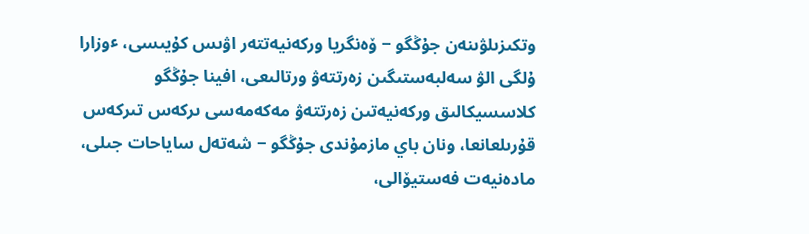وتكىزىلۋىنەن جۇڭگو − ۆەنگريا وركەنيەتتەر اۋىس كۇيىسى، ٴوزارا ۇلگى الۋ سەلبەستىگىن زەرتتەۋ ورتالىعى، افينا جۇڭگو كلاسسيكالىق وركەنيەتىن زەرتتەۋ مەكەمەسى ىركەس تىركەس قۇرىلعانعا، ونان باي مازمۇندى جۇڭگو − شەتەل ساياحات جىلى، مادەنيەت فەستيۆالى،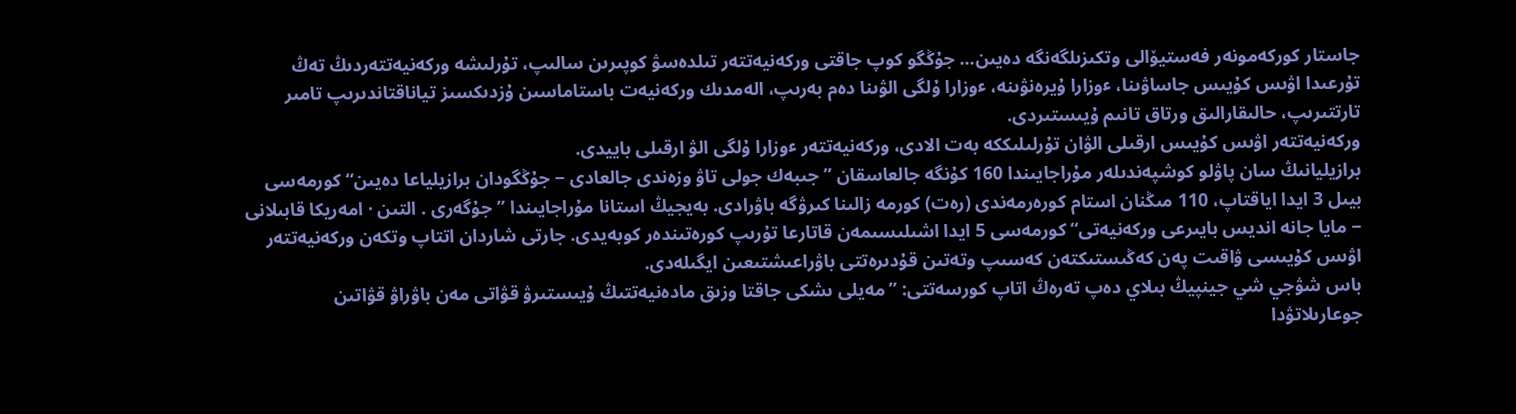جاستار كوركەمونەر فەستيۆالى وتكىزىلگەنگە دەيىن... جۇڭگو كوپ جاقتى وركەنيەتتەر تىلدەسۋ كوپىرىن سالىپ، تۇرلىشە وركەنيەتتەردىڭ تەڭ تۇرعىدا اۋىس كۇيىس جاساۋىنا، ٴوزارا ۇيرەنۋىنە، ٴوزارا ۇلگى الۋىنا دەم بەرىپ، الەمدىك وركەنيەت باستاماسىن ۇزدىكسىز تياناقتاندىرىپ تامىر تارتتىرىپ، حالىقارالىق ورتاق تانىم ۇيىستىردى.
وركەنيەتتەر اۋىس كۇيىس ارقىلى الۋان تۇرلىلىككە بەت الادى، وركەنيەتتەر ٴوزارا ۇلگى الۋ ارقىلى باييدى.
برازيليانىڭ سان پاۋلو كوشپەندىلەر مۇراجايىندا 160 كۇنگە جالعاسقان ”جىبەك جولى تاۋ وزەندى جالعادى − جۇڭگودان برازيلياعا دەيىن“ كورمەسى بيىل 3 ايدا اياقتاپ، 110 مىڭنان استام كورەرمەندى (رەت) كورمە زالىنا كىرۋگە باۋرادى. بەيجيڭ استانا مۇراجايىندا ”جۇگەرى . التىن · امەريكا قابىلانى − مايا جانە انديس بايىرعى وركەنيەتى“ كورمەسى 5 ايدا اشىلىسىمەن قاتارعا تۇرىپ كورەتىندەر كوبەيدى. جارتى شاردان اتتاپ وتكەن وركەنيەتتەر اۋىس كۇيىسى ۋاقىت پەن كەڭىستىكتەن كەسىپ وتەتىن قۇدىرەتتى باۋراعىشتىعىن ايگىلەدى.
باس شۋجي شي جينپيڭ بىلاي دەپ تەرەڭ اتاپ كورسەتتى: ”مەيلى ىشكى جاقتا وزىق مادەنيەتتىڭ ۇيىستىرۋ قۋاتى مەن باۋراۋ قۋاتىن جوعارىلاتۋدا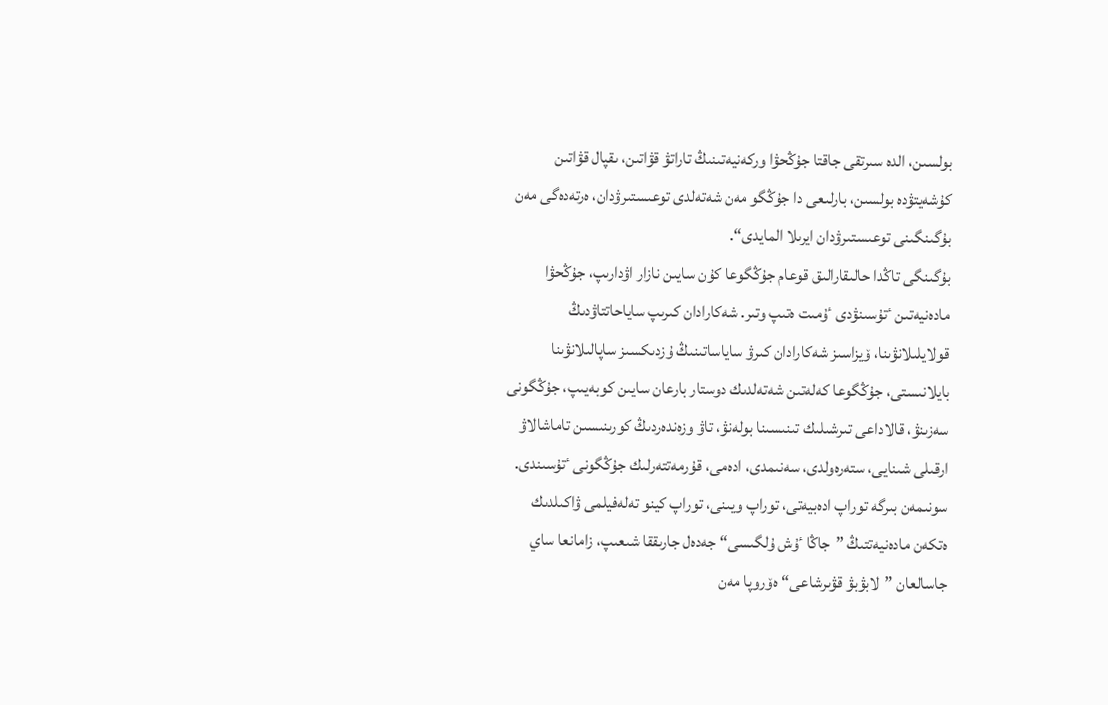بولسىن، الدە سىرتقى جاقتا جۇڭحۋا وركەنيەتىنىڭ تاراتۋ قۋاتىن، ىقپال قۋاتىن كۇشەيتۋدە بولسىن، بارلىعى دا جۇڭگو مەن شەتەلدى توعىستىرۋدان، ەرتەدەگى مەن بۇگىنگىنى توعىستىرۋدان ايرىلا المايدى“.
بۇگىنگى تاڭدا حالىقارالىق قوعام جۇڭگوعا كۇن سايىن نازار اۋدارىپ، جۇڭحۋا مادەنيەتىن ٴتۇسىنۋدى ٴۇمىت ەتىپ وتىر. شەكارادان كىرىپ ساياحاتتاۋدىڭ قولايلىلانۋىنا، ۆيزاسىز شەكارادان كىرۋ ساياساتىنىڭ ۇزدىكسىز ساپالىلانۋىنا بايلانىستى، جۇڭگوعا كەلەتىن شەتەلدىك دوستار بارعان سايىن كوبەيىپ، جۇڭگونى سەزىنۋ، قالاداعى تىرشىلىك تىنىسىنا بولەنۋ، تاۋ وزەندەردىڭ كورىنىسىن تاماشالاۋ ارقىلى شىنايى، ستەرەولدى، سەنىمدى، ادەمى، قۇرمەتتەرلىك جۇڭگونى ٴتۇسىندى.
سونىمەن بىرگە توراپ ادەبيەتى، توراپ ويىنى، توراپ كينو تەلەفيلمى ۋاكىلدىك ەتكەن مادەنيەتتىڭ ”جاڭا ٴۇش ۇلگىسى“ جەدەل جارىققا شىعىپ، زامانعا ساي جاسالعان ”لابۋبۋ قۋىرشاعى“ ەۆروپا مەن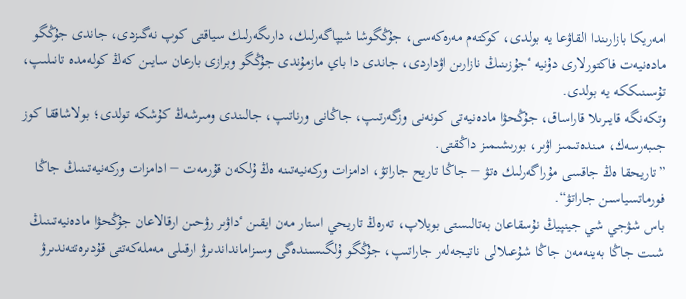امەريكا بازارىندا القاۋعا يە بولدى، كوكتەم مەرەكەسى، جۇڭگوشا شيپاگەرلىك، دارىگەرلىك سياقتى كوپ نەگىزدى، جاندى جۇڭگو مادەنيەت فاكتورلارى دۇنيە ٴجۇزىنىڭ نازارىن اۋداردى، جاندى دا باي مازمۇندى جۇڭگو وبرازى بارعان سايىن كەڭ كولەمدە تانىلىپ، تۇسىنىككە يە بولدى.
وتكەنگە قايىرىلا قاراساق، جۇڭحۋا مادەنيەتى كونەنى وزگەرتىپ، جاڭانى ورناتىپ، جالىندى ومىرشەڭ كۇشكە تولدى؛ بولاشاققا كوز جىبەرسەك، مىندەتىمىز اۋىر، بورىشىمىز داڭقتى.
”تاريحقا ەڭ جاقسى مۇراگەرلىك ەتۋ − جاڭا تاريح جاراتۋ، ادامزات وركەنيەتىنە ەڭ ۇلكەن قۇرمەت − ادامزات وركەنيەتىنىڭ جاڭا فورماتسياسىن جاراتۋ“.
باس شۋجي شي جينپيڭ نۇسقاعان بەتالىستى بويلاپ، تەرەڭ تاريحي استار مەن ايقىن ٴداۋىر رۋحىن ارقالاعان جۇڭحۋا مادەنيەتىنىڭ شىت جاڭا بەينەمەن جاڭا شۇعىلالى ناتيجەلەر جاراتىپ، جۇڭگو ۇلگىسىندەگى وسىزامانداندىرۋ ارقىلى مەملەكەتتى قۇدىرەتتەندىرۋ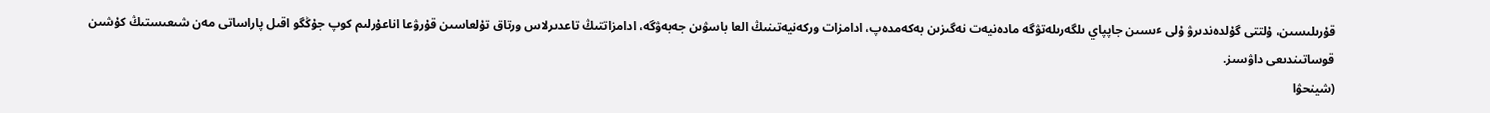قۇرىلىسىن، ۇلتتى گۇلدەندىرۋ ۇلى ٴىسىن جاپپاي ىلگەرىلەتۋگە مادەنيەت نەگىزىن بەكەمدەپ، ادامزات وركەنيەتىنىڭ العا باسۋىن جەبەۋگە، ادامزاتتىڭ تاعدىرلاس ورتاق تۇلعاسىن قۇرۋعا اناعۇرلىم كوپ جۇڭگو اقىل پاراساتى مەن شىعىستىڭ كۇشىن قوساتىندىعى داۋسىز.
(شينحۋا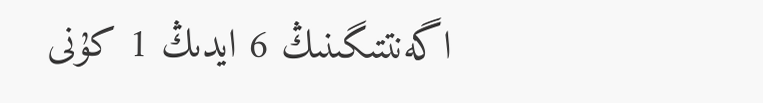اگەنتتىگىنىڭ 6 ايدىڭ 1 كۇنى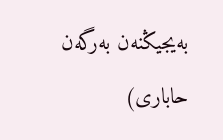بەيجيڭنەن بەرگەن حابارى)